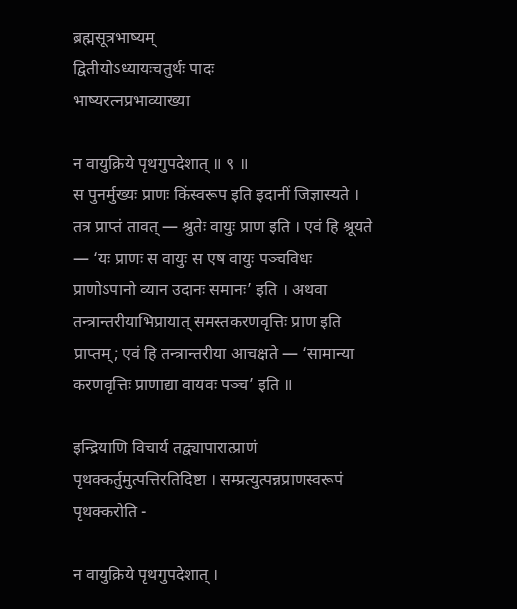ब्रह्मसूत्रभाष्यम्
द्वितीयोऽध्यायःचतुर्थः पादः
भाष्यरत्नप्रभाव्याख्या

न वायुक्रिये पृथगुपदेशात् ॥ ९ ॥
स पुनर्मुख्यः प्राणः किंस्वरूप इति इदानीं जिज्ञास्यते । तत्र प्राप्तं तावत् — श्रुतेः वायुः प्राण इति । एवं हि श्रूयते — ‘यः प्राणः स वायुः स एष वायुः पञ्चविधः प्राणोऽपानो व्यान उदानः समानः’ इति । अथवा तन्त्रान्तरीयाभिप्रायात् समस्तकरणवृत्तिः प्राण इति प्राप्तम्; एवं हि तन्त्रान्तरीया आचक्षते — ‘सामान्या करणवृत्तिः प्राणाद्या वायवः पञ्च’ इति ॥

इन्द्रियाणि विचार्य तद्व्यापारात्प्राणं पृथक्कर्तुमुत्पत्तिरतिदिष्टा । सम्प्रत्युत्पन्नप्राणस्वरूपं पृथक्करोति -

न वायुक्रिये पृथगुपदेशात् ।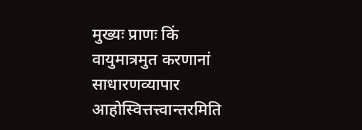मुख्यः प्राणः किं वायुमात्रमुत करणानां साधारणव्यापार आहोस्वित्तत्त्वान्तरमिति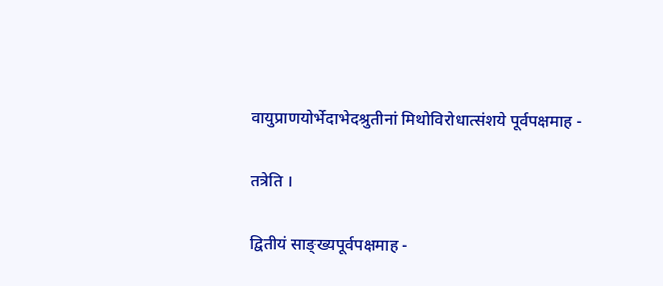वायुप्राणयोर्भेदाभेदश्रुतीनां मिथोविरोधात्संशये पूर्वपक्षमाह -

तत्रेति ।

द्वितीयं साङ्ख्यपूर्वपक्षमाह -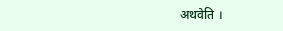अथवेति ।